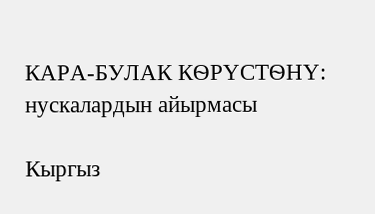КАРА-БУЛАК КѲРҮСТѲНҮ: нускалардын айырмасы

Кыргыз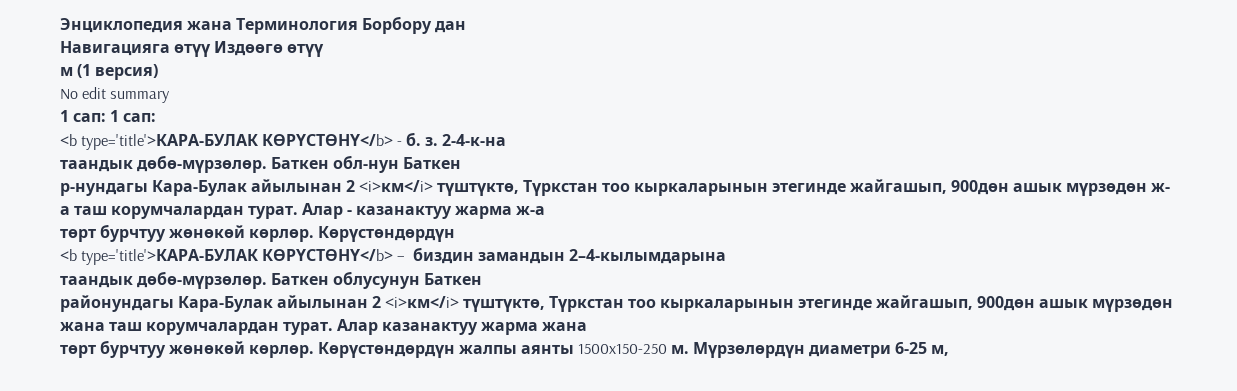Энциклопедия жана Терминология Борбору дан
Навигацияга өтүү Издөөгө өтүү
м (1 версия)
No edit summary
1 сап: 1 сап:
<b type='title'>КАРА-БУЛАК КѲРҮСТѲНҮ</b> - б. з. 2-4-к-на
таандык дѳбѳ-мүрзѳлѳр. Баткен обл-нун Баткен
р-нундагы Кара-Булак айылынан 2 <i>км</i> түштүктѳ, Түркстан тоо кыркаларынын этегинде жайгашып, 900дѳн ашык мүрзѳдѳн ж-а таш корумчалардан турат. Алар - казанактуу жарма ж-а
тѳрт бурчтуу жѳнѳкѳй кѳрлѳр. Кѳрүстѳндѳрдүн
<b type='title'>КАРА-БУЛАК КѲРҮСТѲНҮ</b> –  биздин замандын 2–4-кылымдарына
таандык дөбө-мүрзѳлѳр. Баткен облусунун Баткен
районундагы Кара-Булак айылынан 2 <i>км</i> түштүктѳ, Түркстан тоо кыркаларынын этегинде жайгашып, 900дөн ашык мүрзѳдѳн жана таш корумчалардан турат. Алар казанактуу жарма жана
төрт бурчтуу жөнөкөй көрлөр. Көрүстөндөрдүн жалпы аянты 1500x150-250 м. Мүрзөлөрдүн диаметри 6-25 м,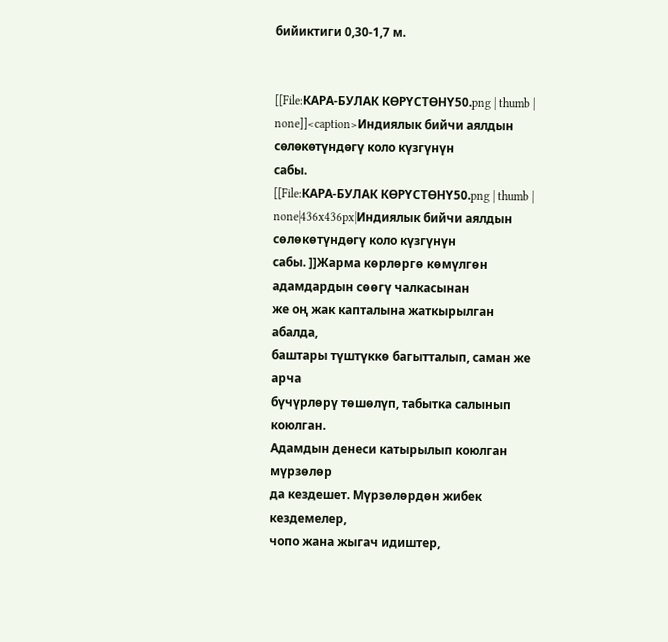бийиктиги 0,30-1,7 м.


[[File:КАРА-БУЛАК КѲРҮСТѲНҮ50.png | thumb | none]]<caption>Индиялык бийчи аялдын
сѳлѳкѳтүндѳгү коло күзгүнүн
сабы.
[[File:КАРА-БУЛАК КѲРҮСТѲНҮ50.png | thumb | none|436x436px|Индиялык бийчи аялдын
сөлөкөтүндѳгү коло күзгүнүн
сабы. ]]Жарма көрлөргө көмүлгөн адамдардын сөөгү чалкасынан
же оң жак капталына жаткырылган абалда,
баштары түштүккө багытталып, саман же арча
бүчүрлөрү төшөлүп, табытка салынып коюлган.
Адамдын денеси катырылып коюлган мүрзөлөр
да кездешет. Мүрзөлөрдөн жибек кездемелер,
чопо жана жыгач идиштер,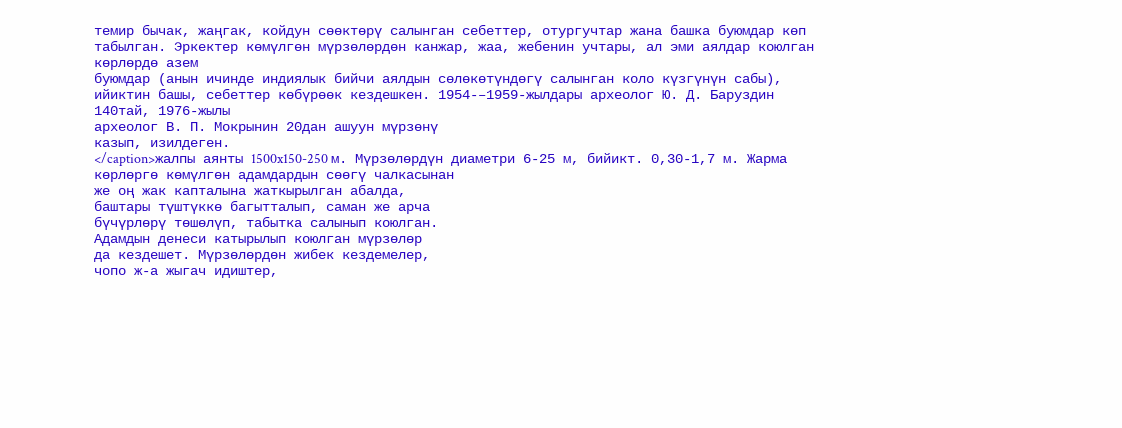темир бычак, жаңгак, койдун сөөктѳрү салынган себеттер, отургучтар жана башка буюмдар көп табылган. Эркектер көмүлгөн мүрзөлөрдөн канжар, жаа, жебенин учтары, ал эми аялдар коюлган көрлөрдө азем
буюмдар (анын ичинде индиялык бийчи аялдын сөлөкөтүндөгү салынган коло күзгүнүн сабы), ийиктин башы, себеттер көбүрөөк кездешкен. 1954-–1959-жылдары археолог Ю. Д. Баруздин 140тай, 1976-жылы
археолог В. П. Мокрынин 20дан ашуун мүрзөнү
казып, изилдеген.
</caption>жалпы аянты 1500x150-250 м. Мүрзѳлѳрдүн диаметри 6-25 м, бийикт. 0,30-1,7 м. Жарма кѳрлѳргѳ кѳмүлгѳн адамдардын сѳѳгү чалкасынан
же оң жак капталына жаткырылган абалда,
баштары түштүккѳ багытталып, саман же арча
бүчүрлѳрү тѳшѳлүп, табытка салынып коюлган.
Адамдын денеси катырылып коюлган мүрзѳлѳр
да кездешет. Мүрзѳлѳрдѳн жибек кездемелер,
чопо ж-а жыгач идиштер,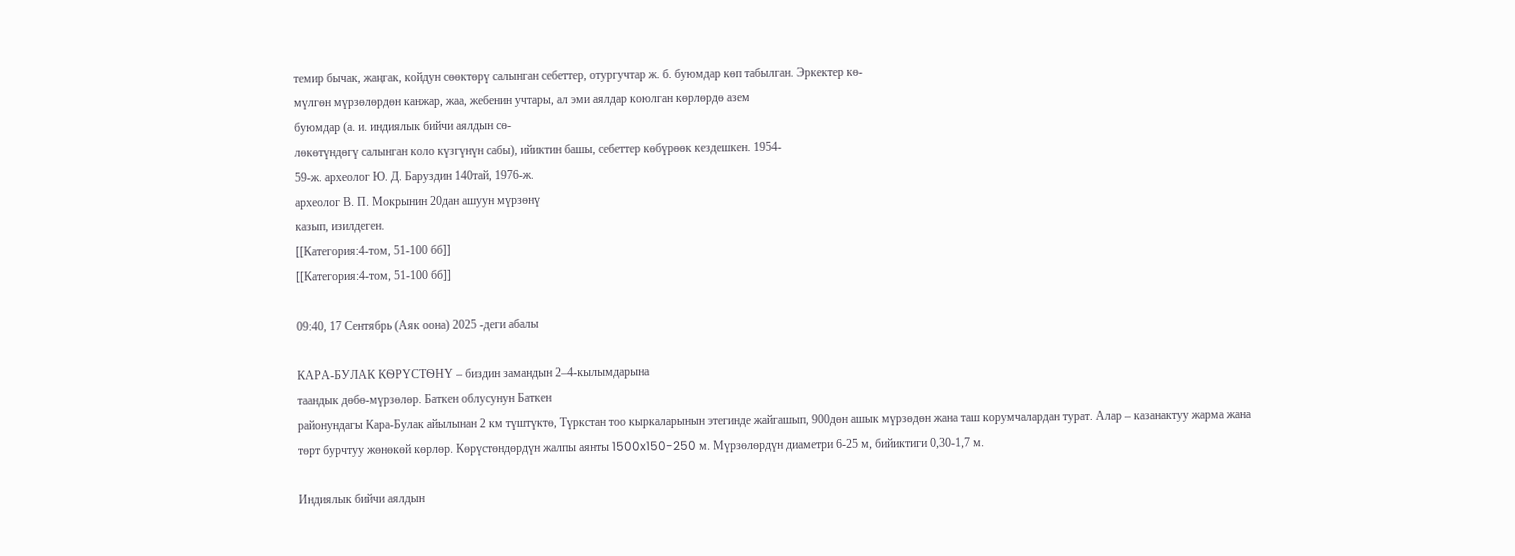темир бычак, жаңгак, койдун сѳѳктѳрү салынган себеттер, отургучтар ж. б. буюмдар кѳп табылган. Эркектер кѳ-
мүлгѳн мүрзѳлѳрдѳн канжар, жаа, жебенин учтары, ал эми аялдар коюлган кѳрлѳрдѳ азем
буюмдар (а. и. индиялык бийчи аялдын сѳ-
лѳкѳтүндѳгү салынган коло күзгүнүн сабы), ийиктин башы, себеттер кѳбүрѳѳк кездешкен. 1954-
59-ж. археолог Ю. Д. Баруздин 140тай, 1976-ж.
археолог В. П. Мокрынин 20дан ашуун мүрзѳнү
казып, изилдеген.
[[Категория:4-том, 51-100 бб]]
[[Категория:4-том, 51-100 бб]]

09:40, 17 Сентябрь (Аяк оона) 2025 -деги абалы

КАРА-БУЛАК КѲРҮСТѲНҮ – биздин замандын 2–4-кылымдарына
таандык дөбө-мүрзѳлѳр. Баткен облусунун Баткен
районундагы Кара-Булак айылынан 2 км түштүктѳ, Түркстан тоо кыркаларынын этегинде жайгашып, 900дөн ашык мүрзѳдѳн жана таш корумчалардан турат. Алар – казанактуу жарма жана
төрт бурчтуу жөнөкөй көрлөр. Көрүстөндөрдүн жалпы аянты 1500x150-250 м. Мүрзөлөрдүн диаметри 6-25 м, бийиктиги 0,30-1,7 м.

Индиялык бийчи аялдын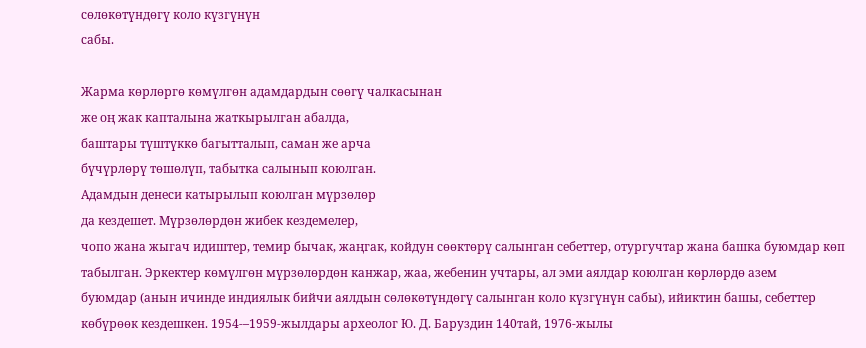сөлөкөтүндѳгү коло күзгүнүн
сабы.

Жарма көрлөргө көмүлгөн адамдардын сөөгү чалкасынан
же оң жак капталына жаткырылган абалда,
баштары түштүккө багытталып, саман же арча
бүчүрлөрү төшөлүп, табытка салынып коюлган.
Адамдын денеси катырылып коюлган мүрзөлөр
да кездешет. Мүрзөлөрдөн жибек кездемелер,
чопо жана жыгач идиштер, темир бычак, жаңгак, койдун сөөктѳрү салынган себеттер, отургучтар жана башка буюмдар көп табылган. Эркектер көмүлгөн мүрзөлөрдөн канжар, жаа, жебенин учтары, ал эми аялдар коюлган көрлөрдө азем
буюмдар (анын ичинде индиялык бийчи аялдын сөлөкөтүндөгү салынган коло күзгүнүн сабы), ийиктин башы, себеттер көбүрөөк кездешкен. 1954-–1959-жылдары археолог Ю. Д. Баруздин 140тай, 1976-жылы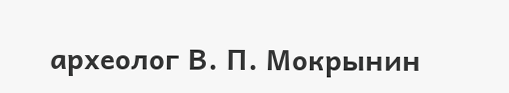археолог В. П. Мокрынин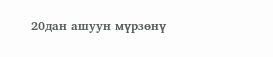20дан ашуун мүрзөнү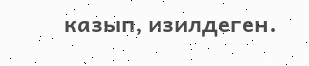казып, изилдеген.